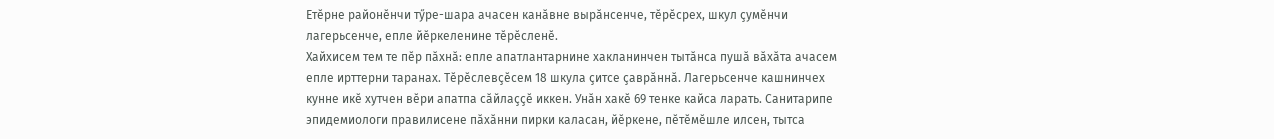Етӗрне районӗнчи тӳре-шара ачасен канӑвне вырӑнсенче, тӗрӗсрех, шкул ҫумӗнчи лагерьсенче, епле йӗркеленине тӗрӗсленӗ.
Хайхисем тем те пӗр пӑхнӑ: епле апатлантарнине хакланинчен тытӑнса пушӑ вӑхӑта ачасем епле ирттерни таранах. Тӗрӗслевҫӗсем 18 шкула ҫитсе ҫаврӑннӑ. Лагерьсенче кашнинчех кунне икӗ хутчен вӗри апатпа сӑйлаҫҫӗ иккен. Унӑн хакӗ 69 тенке кайса ларать. Санитарипе эпидемиологи правилисене пӑхӑнни пирки каласан, йӗркене, пӗтӗмӗшле илсен, тытса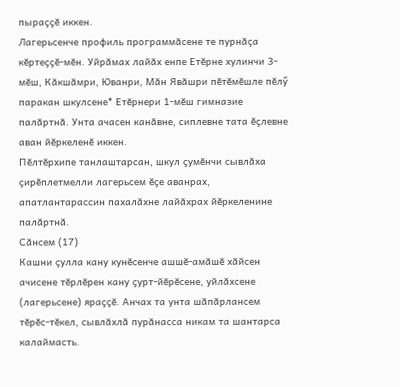пыраҫҫӗ иккен.
Лагерьсенче профиль программӑсене те пурнӑҫа кӗртеҫҫӗ-мӗн. Уйрӑмах лайӑх енпе Етӗрне хулинчи 3-мӗш, Кӑкшӑмри, Юванри, Мӑн Явӑшри пӗтӗмӗшле пӗлӳ паракан шкулсене* Етӗрнери 1-мӗш гимназие палӑртнӑ. Унта ачасен канӑвне, сиплевне тата ӗҫлевне аван йӗркеленӗ иккен.
Пӗлтӗрхипе танлаштарсан, шкул ҫумӗнчи сывлӑха ҫирӗплетмелли лагерьсем ӗҫе аванрах, апатлантарассин пахалӑхне лайӑхрах йӗркеленине палӑртнӑ.
Сӑнсем (17)
Кашни ҫулла кану кунӗсенче ашшӗ-амӑшӗ хӑйсен ачисене тӗрлӗрен кану ҫурт-йӗрӗсене, уйлӑхсене (лагерьсене) яраҫҫӗ. Анчах та унта шӑпӑрлансем тӗрӗс-тӗкел, сывлӑхлӑ пурӑнасса никам та шантарса калаймасть.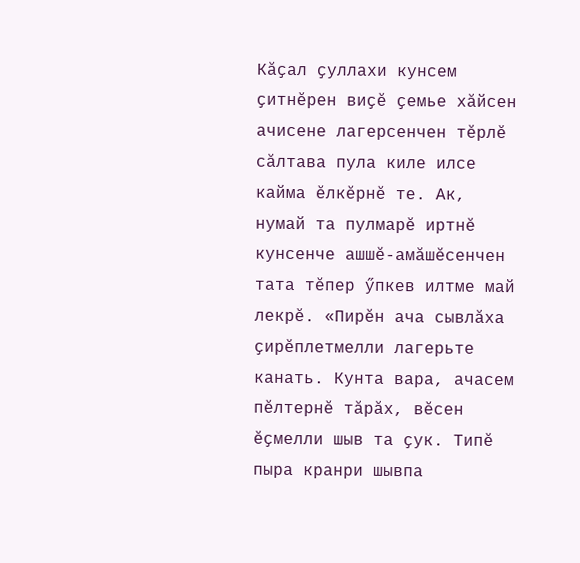Кӑҫал ҫуллахи кунсем ҫитнӗрен виҫӗ ҫемье хӑйсен ачисене лагерсенчен тӗрлӗ сӑлтава пула киле илсе кайма ӗлкӗрнӗ те. Ак, нумай та пулмарӗ иртнӗ кунсенче ашшӗ-амӑшӗсенчен тата тӗпер ӳпкев илтме май лекрӗ. «Пирӗн ача сывлӑха ҫирӗплетмелли лагерьте канать. Кунта вара, ачасем пӗлтернӗ тӑрӑх, вӗсен ӗҫмелли шыв та ҫук. Типӗ пыра кранри шывпа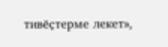тивӗҫтерме лекет»,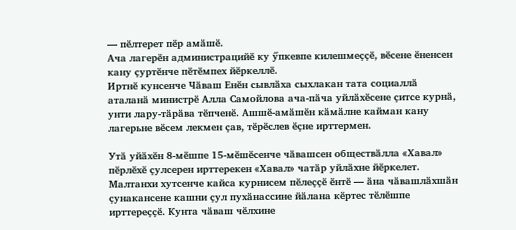— пӗлтерет пӗр амӑшӗ.
Ача лагерӗн администрацийӗ ку ӳпкевпе килешмеҫҫӗ, вӗсене ӗненсен кану ҫуртӗнче пӗтӗмпех йӗркеллӗ.
Иртнӗ кунсенче Чӑваш Енӗн сывлӑха сыхлакан тата социаллӑ аталанӑ министрӗ Алла Самойлова ача-пӑча уйлӑхӗсене ҫитсе курнӑ, унти лару-тӑрӑва тӗпченӗ. Ашшӗ-амӑшӗн кӑмӑлне кайман кану лагерьне вӗсем лекмен ҫав, тӗрӗслев ӗҫне ирттермен.

Утӑ уйӑхӗн 8-мӗшпе 15-мӗшӗсенче чӑвашсен обществӑлла «Хавал» пӗрлӗхӗ ҫулсерен ирттерекен «Хавал» чатӑр уйлӑхне йӗркелет. Малтанхи хутсенче кайса курнисем пӗлеҫҫӗ ӗнтӗ — ӑна чӑвашлӑхшӑн ҫунакансене кашни ҫул пухӑнассине йӑлана кӗртес тӗлӗшпе ирттереҫҫӗ. Кунта чӑваш чӗлхине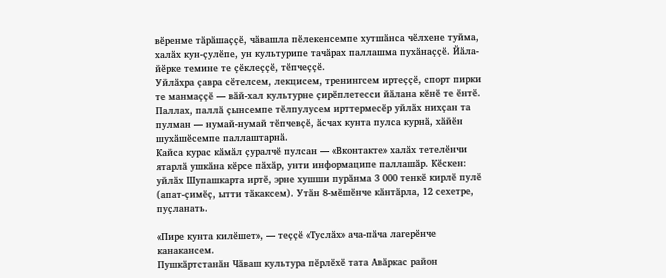вӗренме тӑрӑшаҫҫӗ, чӑвашла пӗлекенсемпе хутшӑнса чӗлхене туйма, халӑх кун-ҫулӗпе, ун культурипе тачӑрах паллашма пухӑнаҫҫӗ. Йӑла-йӗрке темине те ҫӗклеҫҫӗ, тӗпчеҫҫӗ.
Уйлӑхра ҫавра сӗтелсем, лекцисем, тренингсем иртеҫҫӗ, спорт пирки те манмаҫҫӗ — вӑй-хал культурне ҫирӗплетесси йӑлана кӗнӗ те ӗнтӗ. Паллах, паллӑ ҫынсемпе тӗлпулусем ирттермесӗр уйлӑх нихҫан та пулман — нумай-нумай тӗпчевҫӗ, ӑсчах кунта пулса курнӑ, хӑйӗн шухӑшӗсемпе паллаштарнӑ.
Кайса курас кӑмӑл ҫуралчӗ пулсан — «Вконтакте» халӑх тетелӗнчи ятарлӑ ушкӑна кӗрсе пӑхӑр, унти информаципе паллашӑр. Кӗскен: уйлӑх Шупашкарта иртӗ, эрне хушши пурӑнма 3 000 тенкӗ кирлӗ пулӗ (апат-ҫимӗҫ, ытти тӑкаксем). Утӑн 8-мӗшӗнче кӑнтӑрла, 12 сехетре, пуҫланать.

«Пире кунта килӗшет», — теҫҫӗ «Туслӑх» ача-пӑча лагерӗнче канакансем.
Пушкӑртстанӑн Чӑваш культура пӗрлӗхӗ тата Авӑркас район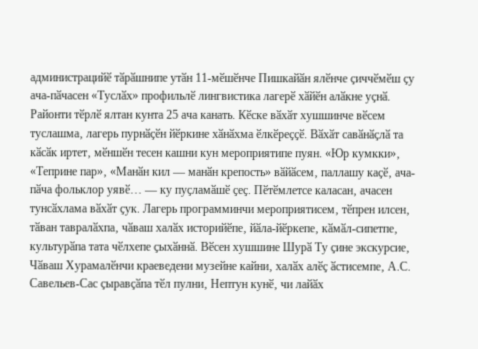администрацийӗ тӑрӑшнипе утӑн 11-мӗшӗнче Пишкайӑн ялӗнче ҫиччӗмӗш ҫу ача-пӑчасен «Туслӑх» профильлӗ лингвистика лагерӗ хӑйӗн алӑкне уҫнӑ.
Районти тӗрлӗ ялтан кунта 25 ача канать. Кӗске вӑхӑт хушшинче вӗсем туслашма‚ лагерь пурнӑҫӗн йӗркине хӑнӑхма ӗлкӗреҫҫӗ. Вӑхӑт савӑнӑҫлӑ та кӑсӑк иртет‚ мӗншӗн тесен кашни кун мероприятипе пуян. «Юр кумкки»‚ «Теприне пар»‚ «Манӑн кил — манӑн крепость» вӑйӑсем‚ паллашу каҫӗ‚ ача-пӑча фольклор уявӗ… — ку пуҫламӑшӗ ҫеҫ. Пӗтӗмлетсе каласан‚ ачасен тунсӑхлама вӑхӑт ҫук. Лагерь программинчи мероприятисем‚ тӗпрен илсен‚ тӑван тавралӑхпа‚ чӑваш халӑх историйӗпе‚ йӑла-йӗркепе‚ кӑмӑл-сипетпе‚ культурӑпа тата чӗлхепе ҫыхӑннӑ. Вӗсен хушшине Шурӑ Ту ҫине экскурсие‚ Чӑваш Хурамалӗнчи краеведени музейне кайни‚ халӑх алӗҫ ӑстисемпе‚ А.С. Савельев-Сас ҫыравҫӑпа тӗл пулни‚ Нептун кунӗ‚ чи лайӑх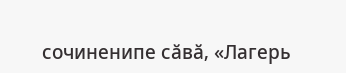сочиненипе сӑвӑ‚ «Лагерь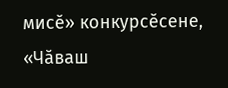мисӗ» конкурсӗсене‚ «Чӑваш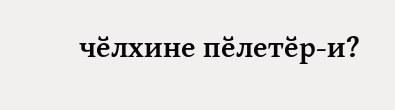чӗлхине пӗлетӗр-и?